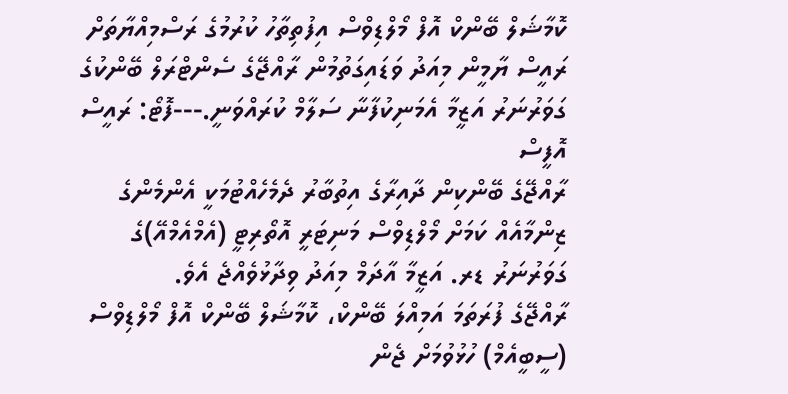ކޮމާޝަލް ބޭންކް އޮފް މޯލްޑިވްސް އިފުތިތާހު ކުރުމުގެ ރަސްމިއްޔާތަށް ރައީސް ޔާމީން މިއަދު ވަޑައިގަތުމުން ރާއްޖޭގެ ސެންޓްރަލް ބޭންކުގެ ގަވަރުނަރު އަޒީމާ އެމަނިކުފާނާ ސަލާމް ކުރައްވަނީ.---ފޮޓޯ: ރައީސް އޮފީސް
ރާއްޖޭގެ ބޭންކިން ދާއިރާގެ އިތުބާރު ދެމެހެއްޓުމަކީ އެންމެންގެ ޒިންމާއެއް ކަމަށް މޯލްޑިވްސް މަނިޓަރީ އޮތޯރިޓީ (އެމްއެމްއޭ)ގެ ގަވަރުނަރު ޑރ. އަޒީމާ އާދަމް މިއަދު ވިދާޅުވެއްޖެ އެވެ.
ރާއްޖޭގެ ފުރަތަމަ އަމިއްލަ ބޭންކް، ކޮމާޝަލް ބޭންކް އޮފް މޯލްޑިވްސް (ސީބީއެމް) ހުޅުވުމަށް ޖެން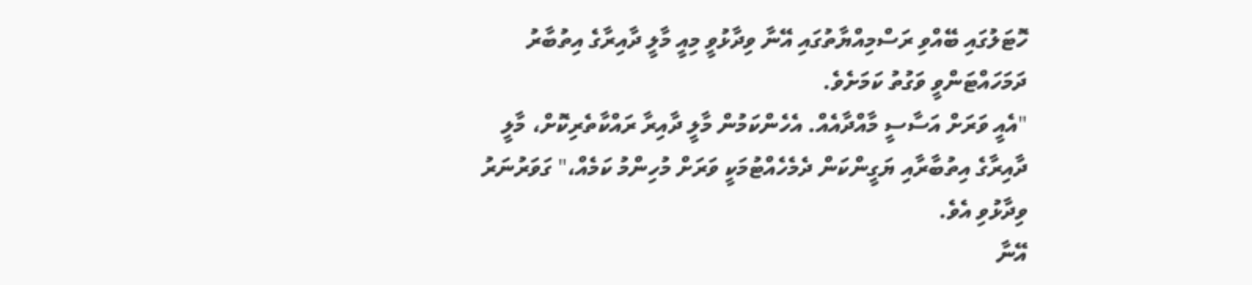ހޮޓަލުގައި ބޭއްވި ރަސްމިއްޔާތުގައި އޭނާ ވިދާޅުވީ މިއީ މާލީ ދާއިރާގެ އިތުބާރު ދަމަހައްޓަންވީ ވަގުތު ކަމަށެވެ.
"އެއީ ވަރަށް އަސާސީ މާއްދާއެއް. އެހެންކަމުން މާލީ ދާއިރާ ރައްކާތެރިކޮށް، މާލީ ދާއިރާގެ އިތުބާރާއި ޔަގީންކަން ދެމެހެއްޓުމަކީ ވަރަށް މުހިންމު ކަމެއް،" ގަވަރުނަރު ވިދާޅުވި އެވެ.
އޭނާ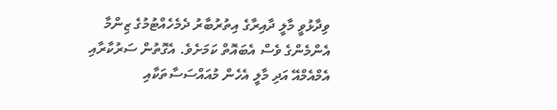ވިދާޅުވީ މާލީ ދާއިރާގެ އިތުރުބާރު ދެމެހެއްޓުމުގެ ޒިންމާ އެންމެންގެ ވެސް އެބައޮތް ކަމަށެވެ. އެގޮތުން ސަރުކާރާއި އެމްއެމްއޭ އަދި މާލީ އެހެން މުއައްސަސާތަކާއި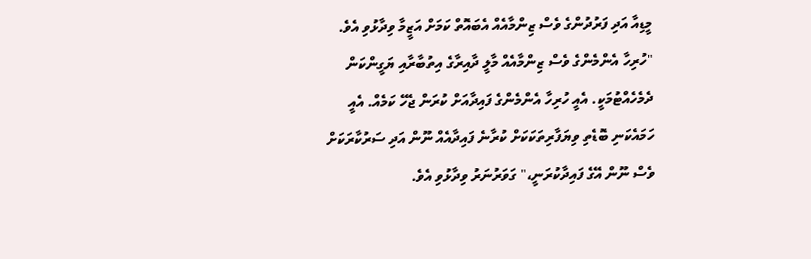މީޑިއާ އަދި ފަރުދުންގެ ވެސް ޒިންމާއެއް އެބައޮތް ކަމަށް އަޒީމާ ވިދާޅުވި އެވެ.
"ހުރިހާ އެންމެންގެ ވެސް ޒިންމާއެއް މާލީ ދާއިރާގެ އިތުބާރާއި ޔަގީންކަން ދެމެހެއްޓުމަކީ. އެއީ ހުރިހާ އެންމެންގެ ފައިދާއަށް ކުރަން ޖެހޭ ކަމެއް. އެއީ ހަމައެކަނި ބޮޑެތި ވިޔަފާރިތަކަކަށް ކުރާނެ ފައިދާއެއް ނޫން އަދި ސަރުކާރަކަށް ވެސް ނޫން އޭގެ ފައިދާކުރަނީ،" ގަވަރުނަރު ވިދާޅުވި އެވެ.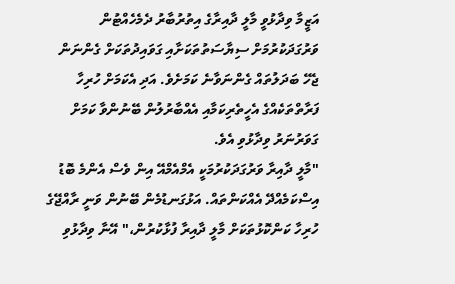އަޒީމާ ވިދާޅުވީ މާލީ ދާއިރާގެ އިތުރުބާރު ދެމެހެއްޓުން ވަރުގަދަކުރުމަށް ސިޔާސަތުތަކަށާއި ގަވައިދުތަކަށް ގެންނަން ޖެހޭ ބަދަލުތައް ގެންނަވާނެ ކަމަށެވެ. އަދި އެކަމަށް ހުރިހާ ފަރާތްތަކެއްގެ އެހީތެރިކަމާއި އެއްބާރުލުން ބޭނުންވާ ކަމަށް ގަވަރުނަރު ވިދާޅުވި އެވެ.
"މާލީ ދާއިރާ ވަރުގަދަކުރުމަކީ އެމްއެމްއޭ އިން ވެސް އެންމެ ބޮޑު އިސްކަމެއްދޭ އެއްކަންތައް. އަޅުގަނޑުމެން ބޭނުން ވަނީ ރާއްޖޭގެ ހުރިހާ ކަންކޮޅުތަކަށް މާލީ ދާއިރާ ފުޅާކުރުން،" އޭނާ ވިދާޅުވި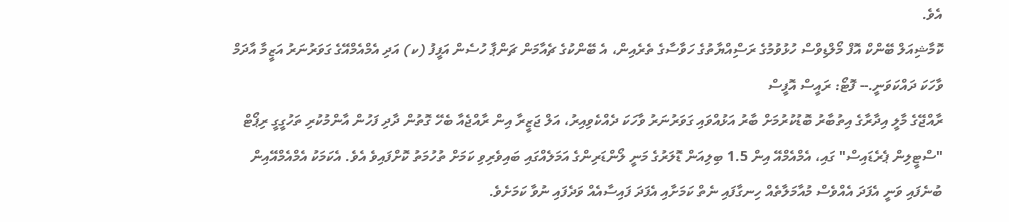އެވެ.
ކޮމާޝިއަލް ބޭންކް އޮފް މޯލްޑިވްސް ހުޅުވުމުގެ ރަސްިއްޔާތުގެ ހަވާސާގެ ތެރެއިން، އެ ބޭންކުގެ ޗެއާމަން ޗަންޕާ ހުސެން އަފީފު (ކ) އަދި އެމްއެމްއޭގެ ގަވަރުނަރު އަޒީމާ އާދަމް ވާހަކަ ދައްކަވަނީ.-- ފޮޓޯ: ރައީސް އޮފީސް
ރާއްޖޭގެ މާލީ އިދާރާގެ އިތުބާރު ބޮޑުކުރުމަށް ބާރު އަޅުއްވައި ގަވަރުނަރު ވާހަކަ ދެއްކެވިއިރު، އަލް ޖަޒީރާ އިން ރާއްޖެއާ ބެހޭ ގޮތުން ދާދި ފަހުން އާންމުކުރި ތަހުގީގީ ރިޕޯޓް "ސްޓީލިން ޕެރެޑައިސް" ގައި، އެމްއެމްއޭ އިން 1.5 ބިލިއަން ޑޮލަރުގެ މަނީ ލޯންޑަރިންގެ އަމަލެއްގައި ބައިވެރިވި ކަމަށް ތުހުމަތު ކޮށްފައިވެ އެވެ. އެކަމަކު އެމްއެމްއޭއިން ބުނެފައި ވަނީ އެފަދަ އެއްވެސް މުއާމަލާތެއް ހިނގާފައި ނެތް ކަމަށާއި އެފަދަ ފައިސާއެއް ވަދެފައި ނުވާ ކަމަށެވެ.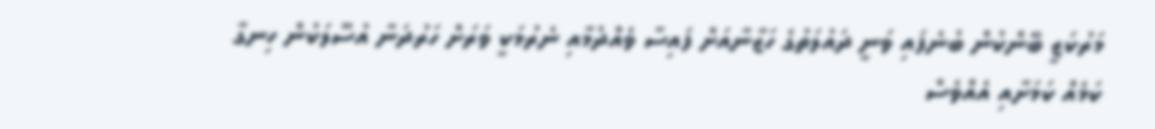މަރުކަޒީ ބޭންކުން ބުނެފައި ވަނީ ދައުލަތުގެ ހަޒާނާއަށް ފައިސާ ވެއްދުމާއި ނެރުމަކީ ވަރަށް ހަރުދަނާ އުސޫލަކުން ހިނގާ ކަމެއް ކަމަށާއި އެއްވެސް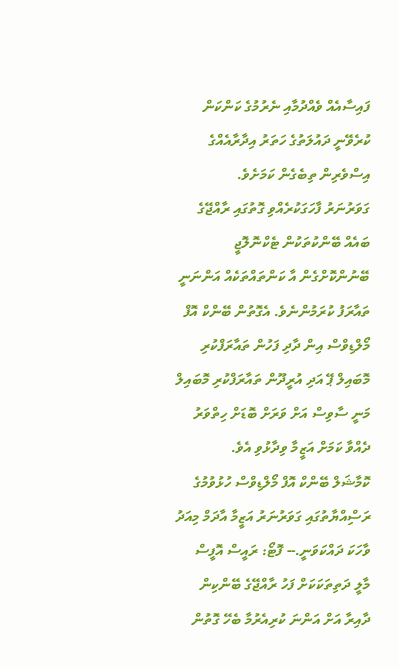ފައިސާއެއް ވެއްދުމާއި ނެރުމުގެ ކަންކަން ކުރެވޭނީ ދައުލަތުގެ ހަތަރު އިދާރާއެއްގެ އިސްވެރިން ތިބެގެން ކަމަށެވެ.
ގަވަރުނަރު ފާހަގަކުރެއްވި ގޮތުގައި ރާއްޖޭގެ ބައެއް ބޭންކުތަކުން ޓެކްނޮލޮޖީ ބޭނުންކޮށްގެން އާ ކަންތައްތަކެއް އަންނަނީ ތައާރަފު ކުރަމުންނެވެ. އެގޮތުން ބޭންކް އޮފް މޯލްޑިވްސް އިން ދާދި ފަހުން ތައާރަފްކުރި މޮބައިލް ޕޭ އަދި އުރީދޫން ތައާރަފްކުރި މޮބައިލް މަނީ ސާވިސް އަށް ވަރަށް ބޮޑަށް ހިތްވަރު ދެއްވާ ކަމަށް އަޒީމާ ވިދާޅުވި އެވެ.
ކޮމާޝަލް ބޭންކް އޮފް މޯލްޑިވްސް ހުޅުވުމުގެ ރަސްިއްޔާތުގައި ގަވަރުނަރު އަޒީމާ އާދަމް މިއަދު ވާހަކަ ދައްކަވަނީ.-- ފޮޓޯ: ރައީސް އޮފީސް
މާލީ ދަތިތަކަކަށް ފަހު ރާއްޖޭގެ ބޭންކިން ދާއިރާ އަށް އަންނަ ކުރިއެރުމާ ބެހޭ ގޮތުން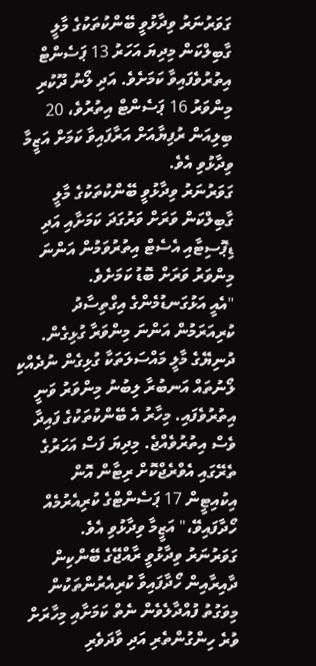ގަވަރުނަރު ވިދާޅުވީ ބޭންކުތަކުގެ މާލީ ގާބިލްކަން މިދިޔަ އަހަރު 13 ޕަސެންޓް އިތުރުވެފައިވާ ކަމަށެވެ. އަދި ލޯނު ދޫކުރި މިންވަރު 16 ޕަސެންޓް އިތުރުވެ، 20 ބިލިއަން ރުފިޔާއަށް އަރާފައިވާ ކަމަށް އަޒީމާ ވިދާޅުވި އެވެ.
ގަވަރުނަރު ވިދާޅުވީ ބޭންކުތަކުގެ މާލީ ގާބިލްކަން ވަރަށް ވަރުގަދަ ކަމަށާއި އަދި ޑިޕޮސިޓާއި އެސެޓް އިތުރުވަމުން އަންނަ މިންވަރު ވަރަށް ބޮޑު ކަމަށެވެ.
"އެއީ އަޅުގަނޑުމެންގެ އިގްތިސާދު ކުރިއަރަމުން އަންނަ މިންވަރާ ގުޅިގެން. ދުނިޔޭގެ މާލީ މައްސަލަތަކާ ގުޅިގެން ނުދެއްކި ލޯނުތައް އަނބުރާ ލިބުނު މިންވަރު ވަނީ އިތުރުވެފައި. މިހާރު އެ ބޭންކުތަކުގެ ފައިދާ ވެސް އިތުރުވެއްޖެ. މިދިޔަ ފަސް އަހަރުގެ ތެރޭގައި އެވްރެޖްކޮށް ރިޓާން އޮން އިކުއިޓީން 17 ޕަސެންޓްގެ ކުރިއެރުމެއް ހޯދާފައިވޭ،" އަޒީމާ ވިދާޅުވި އެވެ.
ގަވަރުނަރު ވިދާޅުވީ ރާއްޖޭގެ ބޭންކިން ދާއިރާއިން ހޯދާފައިވާ ކުރިއެރުންތަކުން މިވަގުތު ފުއްދާލެވެން ނެތް ކަމަށާއި މިހާރަށް ވުރެ ހިންގުންތެރި އަދި ވާދަވެރި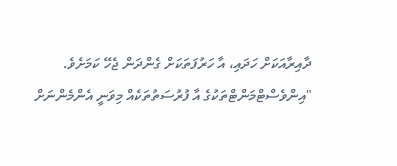ދާއިރާއަކަށް ހަދައި، އާ ހަރުފަތަކަށް ގެންދަން ޖެހޭ ކަމަށެވެ.
"އިންވެސްޓްމަންޓްތަކުގެ އާ ފުރުސަތުތަކެއް މިވަނީ އެންމެންނަށް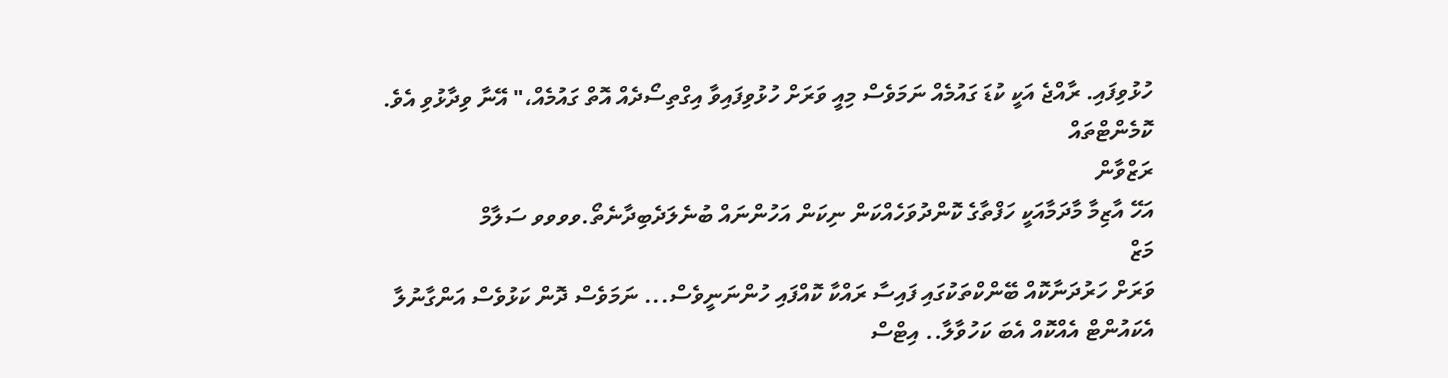ހުޅުވިފައި. ރާއްޖެ އަކީ ކުޑަ ގައުމެއް ނަމަވެސް މިއީ ވަރަށް ހުޅުވިފައިވާ އިގްތިސޯދެއް އޮތް ގައުމެއް،" އޭނާ ވިދާޅުވި އެވެ.
ކޮމެންޓްތައް
ރަޒްވާން
އަހޭ އާޒިމާ މާދަމާއަކީ ހަފްތާގެ ކޮންދުވަހެއްކަން ނިކަން އަހުންނައް ބުނެލަދެބިދާނެތޯ.ވވވވ ސަލާމް
މަޒް
ވަރަށް ހަރުދަނާކޮއް ބޭންކްތަކުގައި ފައިސާ ރައްކާ ކޮއްފައި ހުންނަނީވެސް... ނަމަވެސް ދޮން ކަޅުވެސް އަންގާނުލާ އެކައުންޓް އެއްކޮއް އެބަ ކަހުވާލާ.. އިޓްސް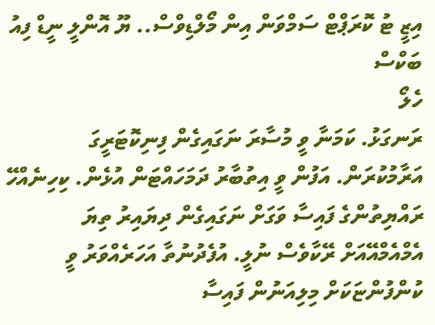އިޒީ ޓު ކޮރަޕްޓް ސަމްވަން އިން މޯލްޑިވްސް.. ޔޫ އޮންލީ ނީޑް ފިއު ބަކްސް
ހެލޯ
ރަނގަޅު. ކަމަނާ ވީ މުސާރަ ނަގައިގެން ފިނިކޮޓަރީގަ އަރާމުކުރަން. އަފުން ވީ އިތުބާރު ދަމަހައްޓަން އުޅެން. ކިހިނެއްހޭ ރައްޔިތުންގެ ފައިސާ ވަގަށް ނަގައިގެން ދިޔައިރު ތިޔަ އެމްއެމްއޭއަށް ރޭކާވެސް ނުލީ. އުފެދުނުތާ އަހަރެއްވަރު ވީ ކުންފުންޏަކަށް މިލިއަނުން ފައިސާ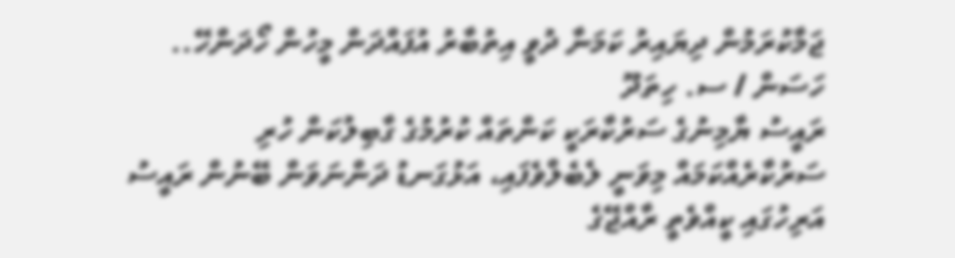ޖަމާކުރަމުން ދިޔައިރު ކަމަނާ ދުވީ އިތުބާރު އުފައްދަން މީހުން ހޯދަންހޭ..
ހަސަން / ސ. ހިތަދޫ
ރައީސު ޔާމިނުގެ ސަރުކާރަކީ ކަންތައް ކުރުމުގެ ގާބިލުކަން ހުރި ސަރުކާރެއްކަމައް މިވަނީ ލެބެލްވެފައި، އަޅުގަނޑު ދަންނަވަން ބޭނުން ރައީސު އަރިހުގައި ކީއްވެތީ ރާއްޖޭގެ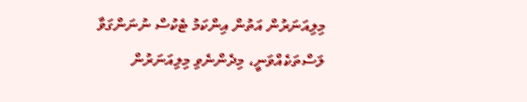މިލިއަނަރުން އަތުން އިންކަމު ޓެކުސް ނުނަންގަވާ ލަސްތަކެއްވަނީ، މިދެންނެވި މިލިއަނަރުން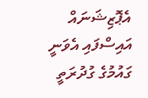އެޕޮޒިޝަނައް އައިސްފައި އެވަނީ ގައުމުގެ ގުދުރަތީ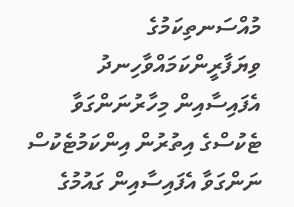މުއްސަނތިކަމުގެ ވިޔަފާރީންކަމައްވާހިނދު އެފައިސާއިން މިހާރުނަންގަވާ ޓެކުސްގެ އިތުރުން އިންކަމުޓެކުސް ނަންގަވާ އެފައިސާއިން ގައުމުގެ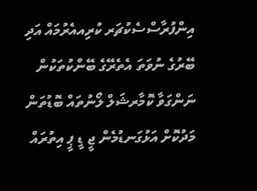އިންފުރާސްސެކުޗަރ ކުރިއއެރުމައް އަދި ބޭރުގެ ނުވަތަ އެތެރޭގެ ބޭންކުތަކުން ނަންގަވާ ކޮމާރޝަލް ލޯނުތައް ބޮޑުތަން މަދުކޮށް އަޅުގަނޑުމެން ޖީ ޑީ ޕީ އިތުރައް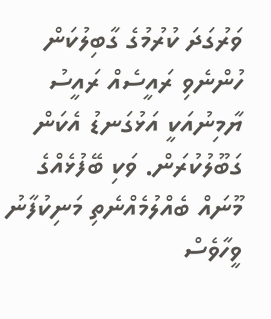ވަރުގަދަ ކުރުމުގެ ގާބިލުކަން ހުންނެވި ރައީސެއް ރައީސު ޔާމިނުއަކީ އަޅުގަނޑު އެކަން ގަބޫލުކުރަން. ވަކި ބޭފުޅެއްގެ މޫނައް ބެއްލުމެއްނެތި މަނިކުފާނު ވީހާވެސް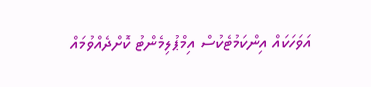އަވަހަކައް އިންކަމުޓެކުސް އިމްޕުލިމެންޓު ކޮށްދެއްވުމައް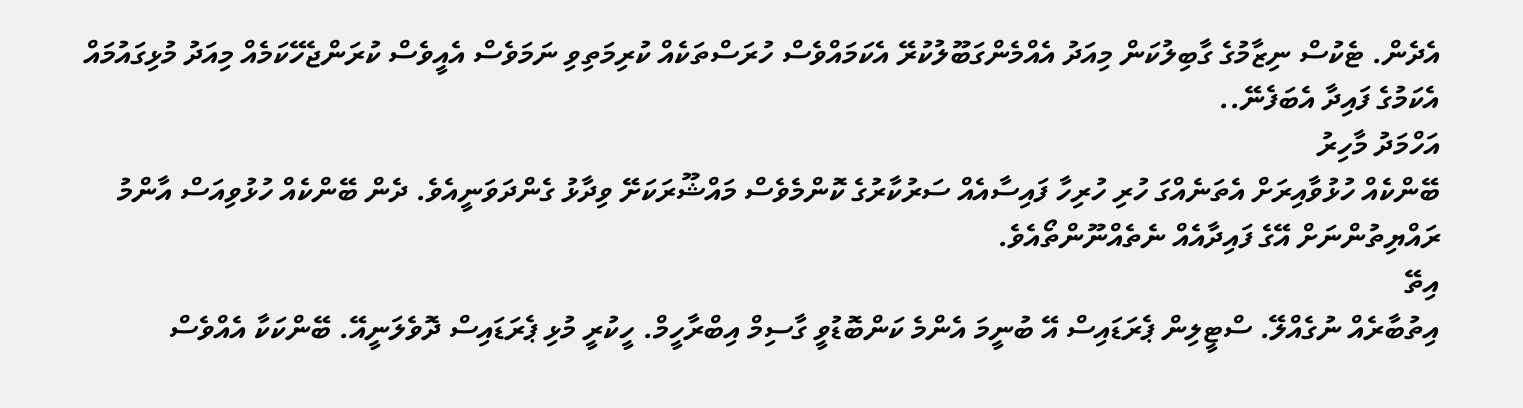އެދެން. ޓެކުސް ނިޒާމުގެ ގާބިލުކަން މިއަދު އެއްމެންގަބޫލުކުރޭ އެކަމައްވެސް ހުރަސްތަކެއް ކުރިމަތިވި ނަމަވެސް އެއީވެސް ކުރަންޖެހޭކަމެއް މިއަދު މުޅިގައުމައް އެކަމުގެ ފައިދާ އެބަފެނޭ..
އަހްމަދު މާހިރު
ބޭންކެއް ހުޅުވާއިރަށް އެތަނެއްގަ ހުރި ހުރިހާ ފައިސާއެއް ސަރުކާރުގެ ކޮންމެވެސް މައްޝޫރަކަށޭ ވިދާޅު ގެންދަވަނީއެވެ. ދެން ބޭންކެއް ހުޅުވިއަސް އާންމު ރައްޔިތުންނަށް އޭގެ ފައިދާއެއް ނެތެއްނޫންތޯއެވެ.
އިތޭ
އިތުބާރެއް ނުގެއްލޭ. ސްޓީލިން ޕެރަޑައިސް އޭ ބުނީމަ އެންމެ ކަންބޮޑުވީ ގާސިމް އިބްރާހީމް. ހީކުރީ މުޅި ޕެރަޑައިސް ދޮވެލަނީއޭ. ބޭންކަކާ އެއްވެސް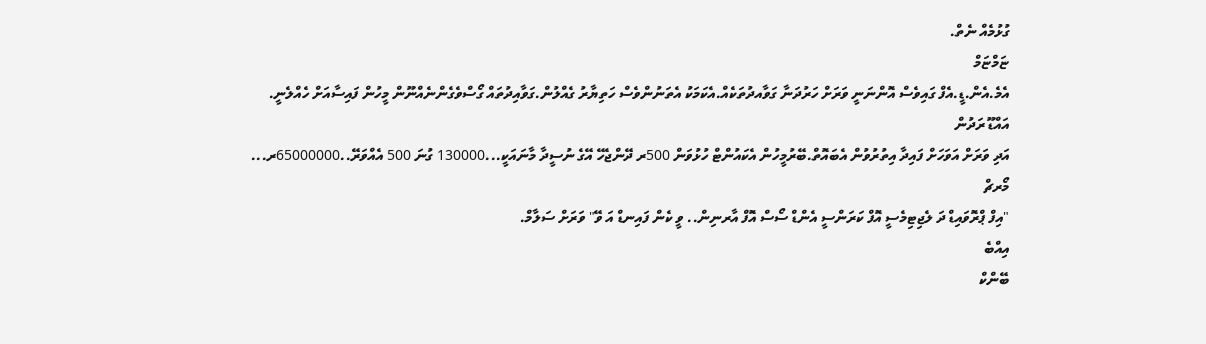ގުޅުމެއް ނެތް.
ޏަމްޏަމް
އެމެ.އެން.ޑީ.އެފް ގައިވެސް އޮންނަނީ ވަރަށް ހަރުދަނާ ގަވާއދުތަކެއް.އެކަމަކު އެތަނުންވެސް ހަތިޔާރު ގެއްލުން.ގަވާއިދުތައް ގޯސްވެގެންނެއްނޫން މީހުން ފައިސާއަށް ހެއްލެނީ.
އައްޑޫ ރަދުން
އަދި ވަރަށް އަވަހަށް ފައިދާ އިތުރުވުން އެބައޮތް.ބޭރުމީހުން އެކައުންޓް ހުޅުވަން 500ރ ދޭންޖެހޭ އޭގެ ނުސީދާ މާނައަކީ...130000 ގުނަ 500 އެއްވަރޭ..65000000ރ...
މޯރޗް
"އިފް ޕްރޮވައިޑް ދަ ލެޖިޓިމެސީ އޮފް ކަރަންސީ އެންޑް ސޯސް އޮފް އާރނިން.. ވީ ކެން ފައިނޑް އަ ވޭ" ވަރަށް ސަލާމް.
އިއްބެ
ބޭންކް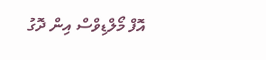އޮފް މޯލްޑިވްސް އިން ދޮގު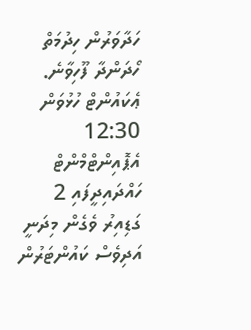ހަދާވަރުން ހިދުމަތް ހޯދަންދާ ފޫހިވާނެ. ޢެކައުންޓް ހުޅުވަން 12:30 އެޕޮއިންޓްމްންޓް ހައްދައިދީފައި 2 ގަޑިއިރު ވެގެން މިދަނީ އަދިވެސް ކައުންޓަރުން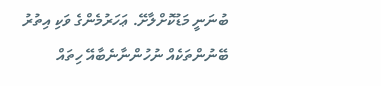ބުނަނީ މަޑުކޮށްލާށޭ. ޢަހަރުމެންގެ ވަކި އިތުރު ބޭނުންތަކެއް ނުހުންނާނެބާއޭ ހިތައް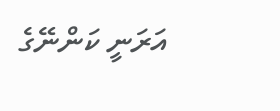އަރަނީ ކަންނޭގެ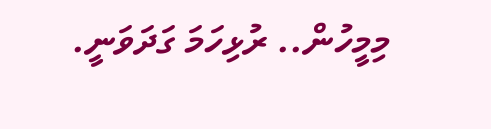މިމީހުން.. ރުޅިހަމަ ގަދަވަނީ.